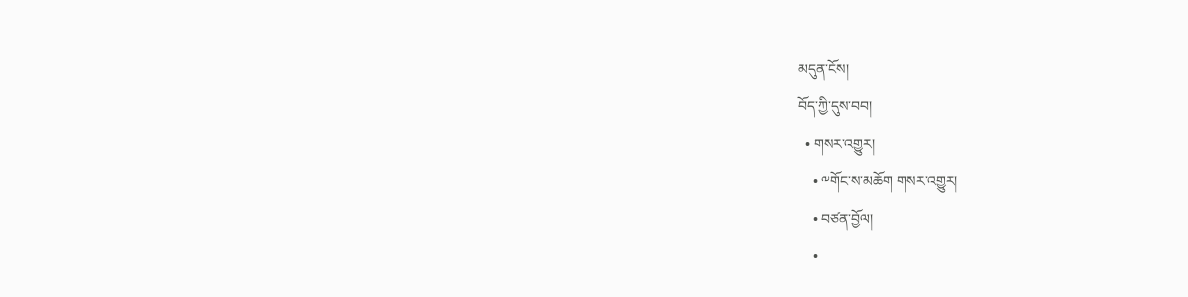མདུན་ངོས།
བོད་ཀྱི་དུས་བབ།
  • གསར་འགྱུར།
    • ༸གོང་ས་མཆོག གསར་འགྱུར།
    • བཙན་བྱོལ།
    •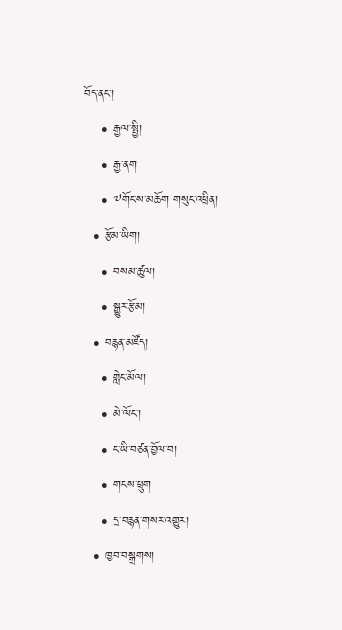བོད་ནང་།
    • རྒྱལ་སྤྱི།
    • རྒྱ་ནག
    • ༧གོང་ས་མཆོག གསུང་འཕྲིན།
  • རྩོམ་ཡིག།
    • བསམ་ཚུལ།
    • སྒྱུར་རྩོམ།
  • བརྙན་མཛོད།
    • གླེང་མོལ།
    • མེ་ལོང་།
    • ང་ཡི་བཙན་བྱོལ་བ།
    • གངས་ཕྲུག
    • དྲ་བརྙན་གསར་འགྱུར།
  • ཁྱབ་བསྒྲགས།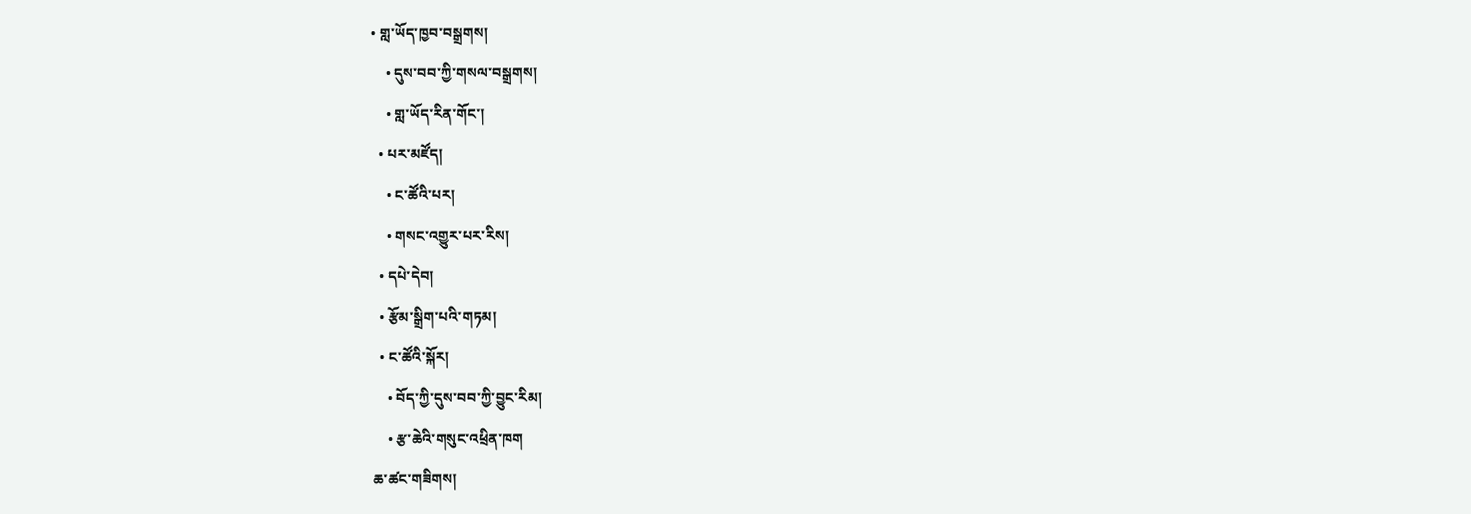• གླ་ཡོད་ཁྱབ་བསྒྲགས།
    • དུས་བབ་ཀྱི་གསལ་བསྒྲགས།
    • གླ་ཡོད་རིན་གོང་།
  • པར་མཛོད།
    • ང་ཚོའི་པར།
    • གསང་འགྱུར་པར་རིས།
  • དཔེ་དེབ།
  • རྩོམ་སྒྲིག་པའི་གཏམ།
  • ང་ཚོའི་སྐོར།
    • བོད་ཀྱི་དུས་བབ་ཀྱི་བྱུང་རིམ།
    • རྩ་ཆེའི་གསུང་འཕྲིན་ཁག
ཆ་ཚང་གཟིགས།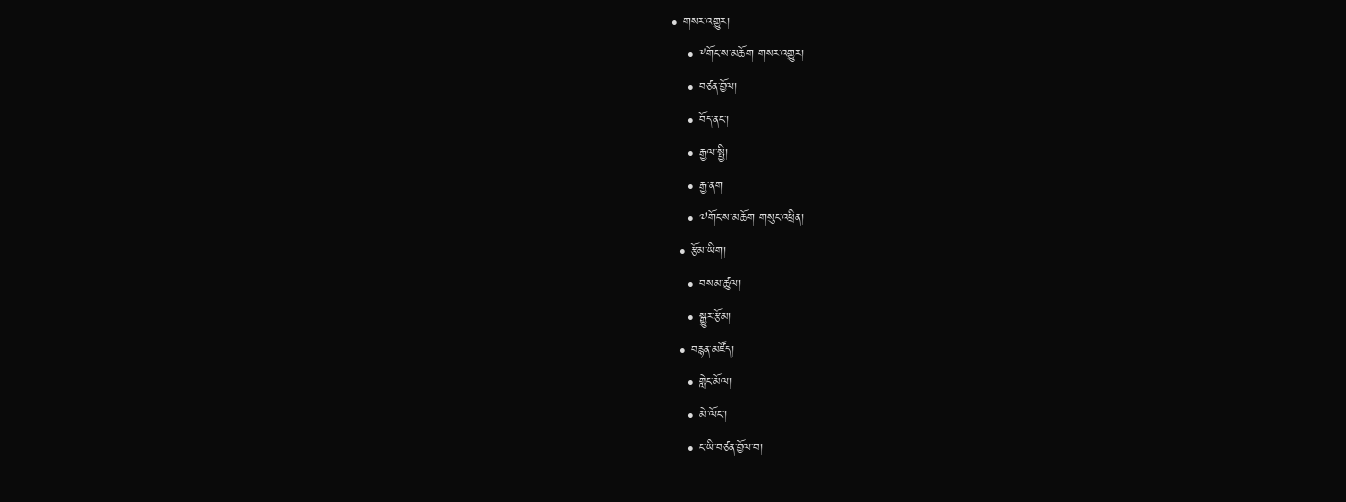• གསར་འགྱུར།
    • ༸གོང་ས་མཆོག གསར་འགྱུར།
    • བཙན་བྱོལ།
    • བོད་ནང་།
    • རྒྱལ་སྤྱི།
    • རྒྱ་ནག
    • ༧གོང་ས་མཆོག གསུང་འཕྲིན།
  • རྩོམ་ཡིག།
    • བསམ་ཚུལ།
    • སྒྱུར་རྩོམ།
  • བརྙན་མཛོད།
    • གླེང་མོལ།
    • མེ་ལོང་།
    • ང་ཡི་བཙན་བྱོལ་བ།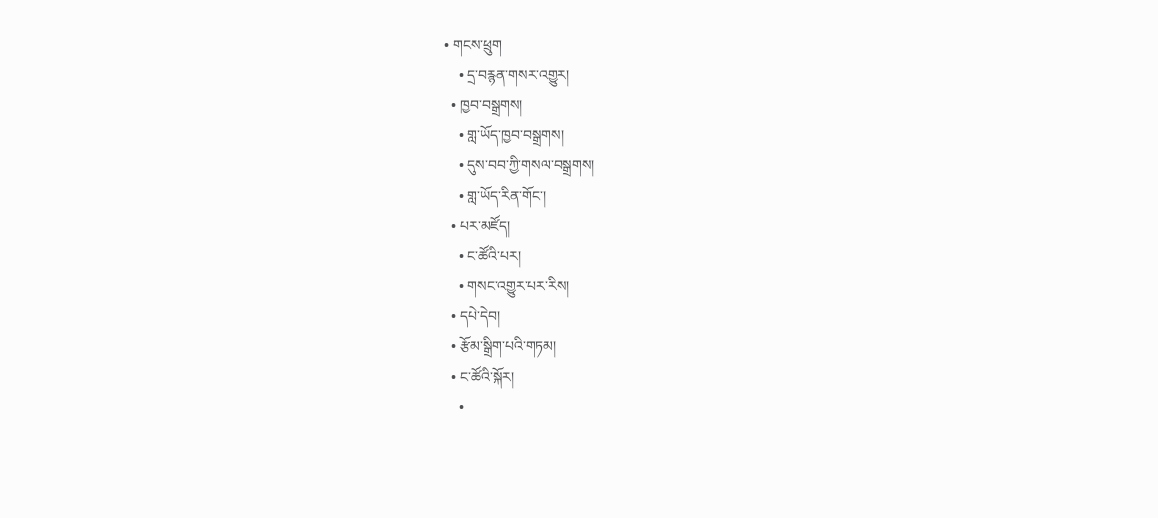• གངས་ཕྲུག
    • དྲ་བརྙན་གསར་འགྱུར།
  • ཁྱབ་བསྒྲགས།
    • གླ་ཡོད་ཁྱབ་བསྒྲགས།
    • དུས་བབ་ཀྱི་གསལ་བསྒྲགས།
    • གླ་ཡོད་རིན་གོང་།
  • པར་མཛོད།
    • ང་ཚོའི་པར།
    • གསང་འགྱུར་པར་རིས།
  • དཔེ་དེབ།
  • རྩོམ་སྒྲིག་པའི་གཏམ།
  • ང་ཚོའི་སྐོར།
    •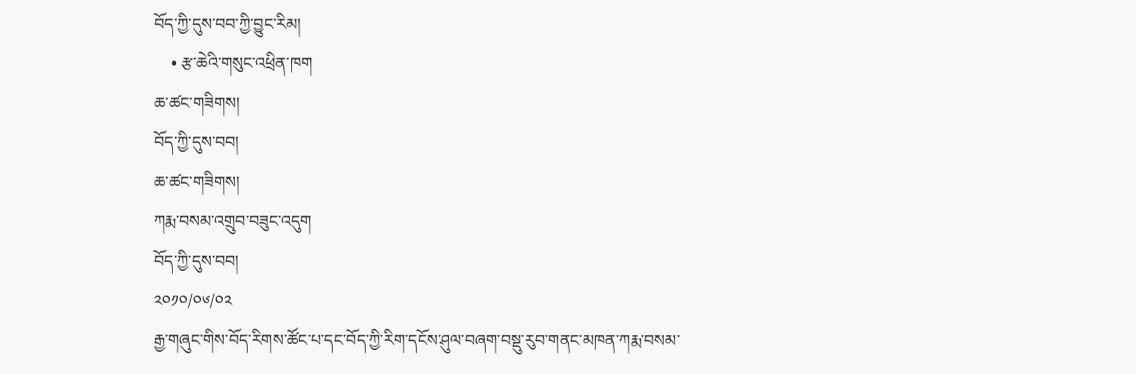བོད་ཀྱི་དུས་བབ་ཀྱི་བྱུང་རིམ།
    • རྩ་ཆེའི་གསུང་འཕྲིན་ཁག
ཆ་ཚང་གཟིགས།
བོད་ཀྱི་དུས་བབ།
ཆ་ཚང་གཟིགས།
ཀརྨ་བསམ་འགྲུབ་བཟུང་འདུག
བོད་ཀྱི་དུས་བབ།
༢༠༡༠/༠༦/༠༢
རྒྱ་གཞུང་གིས་བོད་རིགས་ཚོང་པ་དང་བོད་ཀྱི་རིག་དངོས་ཤུལ་བཞག་བསྡུ་རུབ་གནང་མཁན་ཀརྨ་བསམ་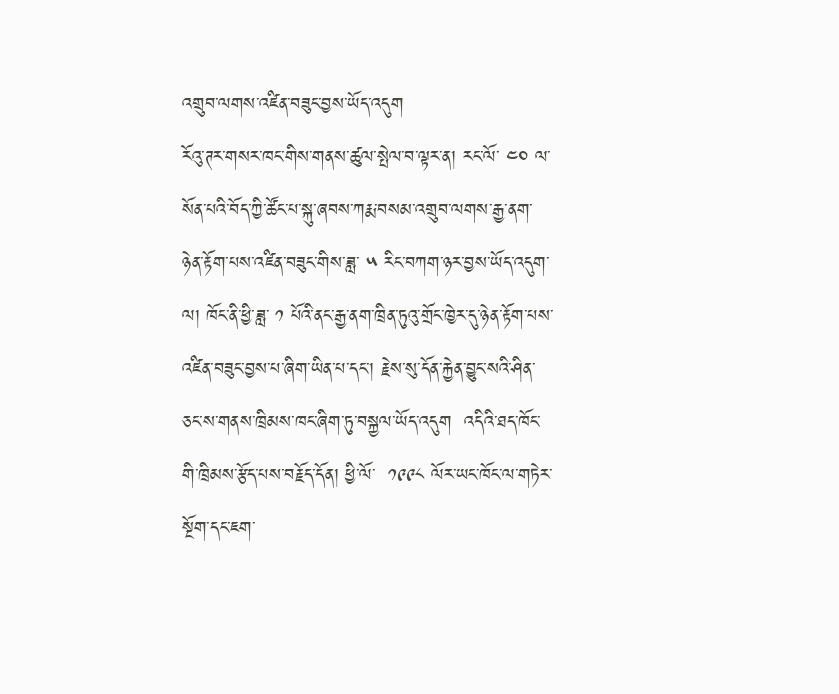འགྲུབ་ལགས་འཛིན་བཟུང་བྱས་ཡོད་འདུག
རོའུ་ཊར་གསར་ཁང་གིས་གནས་ཚུལ་སྤེལ་བ་ལྟར་ན། རང་ལོ་ ༤༠ ལ་སོན་པའི་བོད་ཀྱི་ཚོང་པ་སྐུ་ཞབས་ཀརྨ་བསམ་འགྲུབ་ལགས་རྒྱ་ནག་ཉེན་རྟོག་པས་འཛིན་བཟུང་གིས་ཟླ་ ༥ རིང་བཀག་ཉར་བྱས་ཡོད་འདུག་ལ། ཁོང་ནི་ཕྱི་ཟླ་ ༡ པོའི་ནང་རྒྱ་ནག་ཁྲིན་ཏུའུ་གྲོང་ཁྱེར་དུ་ཉེན་རྟོག་པས་འཛིན་བཟུང་བྱས་པ་ཞིག་ཡིན་པ་དང་། རྗེས་སུ་དོན་རྐྱེན་བྱུང་སའི་ཤིན་ཅང་ས་གནས་ཁྲིམས་ཁང་ཞིག་ཏུ་བསྐྱལ་ཡོད་འདུག  འདིའི་ཐད་ཁོང་གི་ཁྲིམས་རྩོད་པས་བརྗོད་དོན། ཕྱི་ལོ་  ༡༩༩༨ ལོར་ཡང་ཁོང་ལ་གཏེར་སྔོག་དང་ཇག་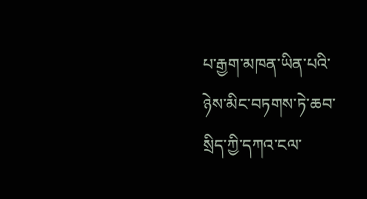པ་རྒྱག་མཁན་ཡིན་པའི་ཉེས་མིང་བཏགས་ཏེ་ཆབ་སྲིད་ཀྱི་དཀའ་ངལ་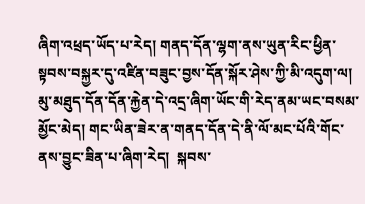ཞིག་འཕྲད་ཡོད་པ་རེད། གནད་དོན་ལྷག་ནས་ཡུན་རིང་ཕྱིན་སྟབས་བསྐྱར་དུ་འཛིན་བཟུང་བྱས་དོན་སྐོར་ཤེས་ཀྱི་མི་འདུག་ལ། མུ་མཐུད་དོན་དོན་རྐྱེན་དེ་འདྲ་ཞིག་ཡོང་གི་རེད་ནམ་ཡང་བསམ་མྱོང་མེད། གང་ཡིན་ཟེར་ན་གནད་དོན་དེ་ནི་ལོ་མང་པོའི་གོང་ནས་བྱུང་ཟིན་པ་ཞིག་རེད།  སྐབས་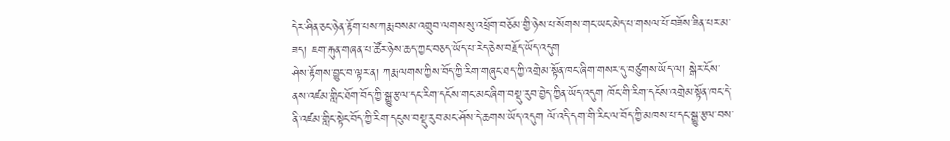དེར་ཤིན་ཅང་ཉེན་རྟོག་པས་ཀརྨ་བསམ་འགྲུབ་ལགས་སུ་འཕྲོག་བཅོམ་གྱི་ཉེས་པ་སོགས་གང་ཡང་མེད་པ་གསལ་པོ་བཟོས་ཟིན་པར་མ་ཟད། ཇག་རྐུན་གཞན་པ་ཚོར་ཉེས་ཆད་ཀྱང་བཅད་ཡོད་པ་རེད་ཅེས་བརྗོད་ཡོད་འདུག
ཤེས་རྟོགས་བྱུང་བ་ལྟར་ན། ཀརྨ་ལགས་ཀྱིས་བོད་ཀྱི་རིག་གཞུང་ཐད་ཀྱི་འགྲེམ་སྟོན་ཁང་ཞིག་གསར་དུ་བཙུགས་ཡོད་ལ། སྒེར་ངོས་ནས་འཛམ་གླིང་ཐོག་བོད་ཀྱི་སྒྱུ་རྩལ་དང་རིག་དངོས་གང་མང་ཞིག་བསྡུ་རུབ་བྱེད་ཀྱིན་ཡོད་འདུག ཁོང་གི་རིག་དངོས་འགྲེམ་སྟོན་ཁང་དེ་ནི་འཛམ་གླིང་སྟེང་བོད་ཀྱི་རིག་དངུས་བསྡུ་རུབ་མང་ཤོས་དེ་ཆགས་ཡོད་འདུག ལོ་འདི་དག་གི་རིང་ལ་བོད་ཀྱི་མཁས་པ་དང་སྒྱུ་རྩལ་བས་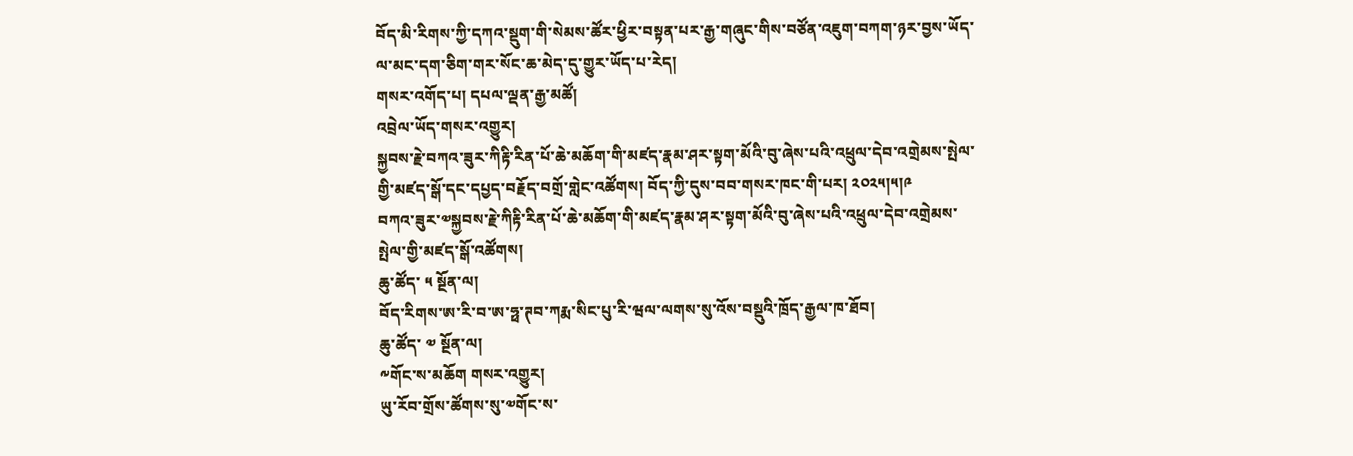བོད་མི་རིགས་ཀྱི་དཀའ་སྡུག་གི་སེམས་ཚོར་ཕྱིར་བསྟན་པར་རྒྱ་གཞུང་གིས་བཙོན་འཇུག་བཀག་ཉར་བྱས་ཡོད་ལ་མང་དག་ཅིག་གར་སོང་ཆ་མེད་དུ་གྱུར་ཡོད་པ་རེད།
གསར་འགོད་པ། དཔལ་ལྡན་རྒྱ་མཚོ།
འབྲེལ་ཡོད་གསར་འགྱུར།
སྐྱབས་རྗེ་བཀའ་ཟུར་ཀིརྟི་རིན་པོ་ཆེ་མཆོག་གི་མཛད་རྣམ་ཤར་སྟག་མོའི་བུ་ཞེས་པའི་འཕྲུལ་དེབ་འགྲེམས་སྤེལ་གྱི་མཛད་སྒོ་དང་དཔྱད་བརྗོད་བགྲོ་གླེང་འཚོགས། བོད་ཀྱི་དུས་བབ་གསར་ཁང་གི་པར། ༢༠༢༥།༥།༩
བཀའ་ཟུར་༧སྐྱབས་རྗེ་ཀིརྟི་རིན་པོ་ཆེ་མཆོག་གི་མཛད་རྣམ་ཤར་སྟག་མོའི་བུ་ཞེས་པའི་འཕྲུལ་དེབ་འགྲེམས་སྤེལ་གྱི་མཛད་སྒོ་འཚོགས།
ཆུ་ཚོད་ ༥ སྔོན་ལ།
བོད་རིགས་ཨ་རི་བ་ཨ་ཧྥ་ཊབ་ཀརྨ་སིང་པུ་རི་ཝལ་ལགས་སུ་འོས་བསྡུའི་ཁྲོད་རྒྱལ་ཁ་ཐོབ།
ཆུ་ཚོད་ ༧ སྔོན་ལ།
༸གོང་ས་མཆོག གསར་འགྱུར།
ཡུ་རོབ་གྲོས་ཚོགས་སུ་༧གོང་ས་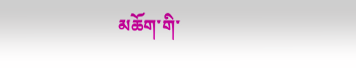མཆོག་གི་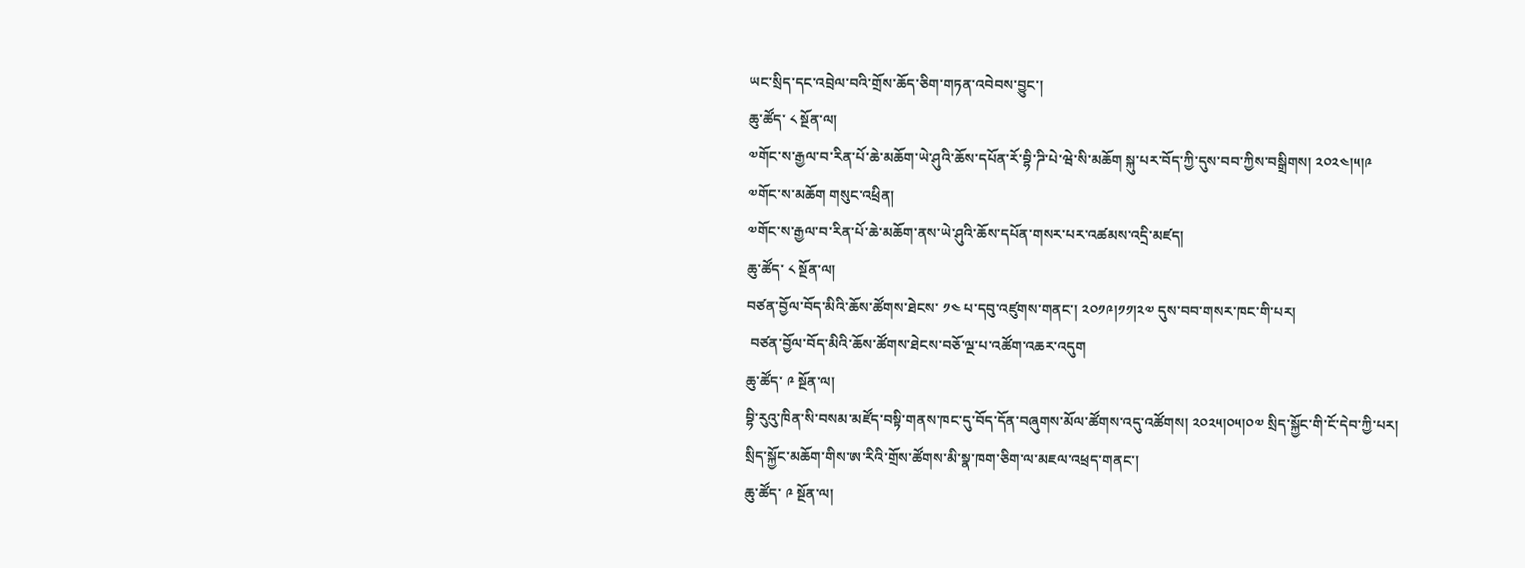ཡང་སྲིད་དང་འབྲེལ་བའི་གྲོས་ཆོད་ཅིག་གཏན་འབེབས་བྱུང་།
ཆུ་ཚོད་ ༨ སྔོན་ལ།
༧གོང་ས་རྒྱལ་བ་རིན་པོ་ཆེ་མཆོག་ཡེ་ཤུའི་ཆོས་དཔོན་རོ་བྷི་ཌི་པེ་ཝེ་སི་མཆོག སྐུ་པར་བོད་ཀྱི་དུས་བབ་ཀྱིས་བསྒྲིགས། ༢༠༢༤།༥།༩
༧གོང་ས་མཆོག གསུང་འཕྲིན།
༧གོང་ས་རྒྱལ་བ་རིན་པོ་ཆེ་མཆོག་ནས་ཡེ་ཤུའི་ཆོས་དཔོན་གསར་པར་འཚམས་འདྲི་མཛད།
ཆུ་ཚོད་ ༨ སྔོན་ལ།
བཙན་བྱོལ་བོད་མིའི་ཆོས་ཚོགས་ཐེངས་ ༡༤ པ་དབུ་འཛུགས་གནང་། ༢༠༡༩།༡༡།༢༧ དུས་བབ་གསར་ཁང་གི་པར།
 བཙན་བྱོལ་བོད་མིའི་ཆོས་ཚོགས་ཐེངས་བཅོ་ལྔ་པ་འཚོག་འཆར་འདུག
ཆུ་ཚོད་ ༩ སྔོན་ལ།
བྷི་རུའུ་ཁིན་སི་བསམ་མཛོད་བསྟི་གནས་ཁང་དུ་བོད་དོན་བཞུགས་མོལ་ཚོགས་འདུ་འཚོགས། ༢༠༢༥།༠༥།༠༧ སྲིད་སྐྱོང་གི་ངོ་དེབ་ཀྱི་པར།
སྲིད་སྐྱོང་མཆོག་གིས་ཨ་རིའི་གྲོས་ཚོགས་མི་སྣ་ཁག་ཅིག་ལ་མཇལ་འཕྲད་གནང་།
ཆུ་ཚོད་ ༩ སྔོན་ལ།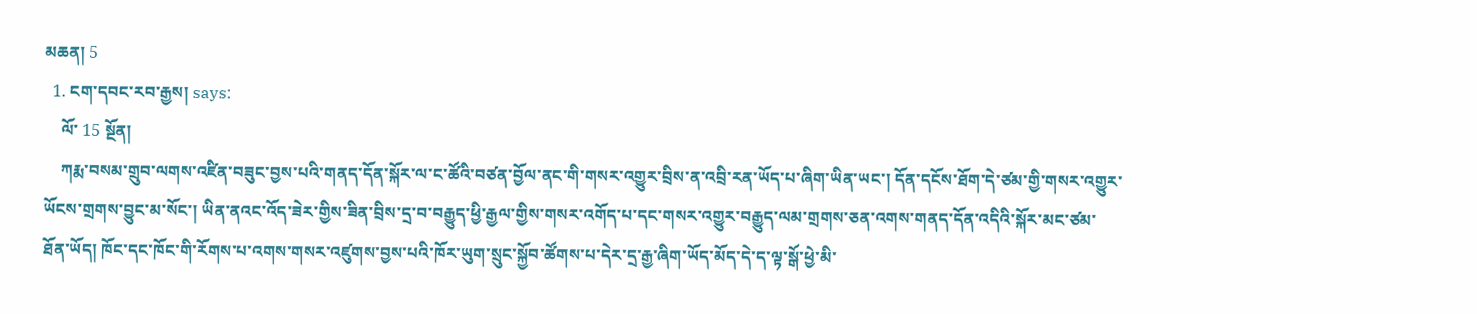མཆན། 5
  1. ངག་དབང་རབ་རྒྱས། says:
    ལོ་ 15 སྔོན།
    ཀརྨ་བསམ་གྲུབ་ལགས་འཛིན་བཟུང་བྱས་པའི་གནད་དོན་སྐོར་ལ་ང་ཚོའི་བཙན་བྱོལ་ནང་གི་གསར་འགྱུར་བྲིས་ན་འབྲི་རན་ཡོད་པ་ཞིག་ཡིན་ཡང་། དོན་དངོས་ཐོག་དེ་ཙམ་གྱི་གསར་འགྱུར་ཡོངས་གྲགས་བྱུང་མ་སོང་། ཡིན་ནའང་འོད་ཟེར་གྱིས་ཟིན་བྲིས་དྲ་བ་བརྒྱུད་ཕྱི་རྒྱལ་གྱིས་གསར་འགོད་པ་དང་གསར་འགྱུར་བརྒྱུད་ལམ་གྲགས་ཅན་འགས་གནད་དོན་འདིའི་སྐོར་མང་ཙམ་ཐོན་ཡོད། ཁོང་དང་ཁོང་གི་རོགས་པ་འགས་གསར་འཛུགས་བྱས་པའི་ཁོར་ཡུག་སྲུང་སྐྱོབ་ཚོགས་པ་དེར་དྲ་རྒྱ་ཞིག་ཡོད་མོད་དེ་ད་ལྟ་སྒོ་ཕྱེ་མི་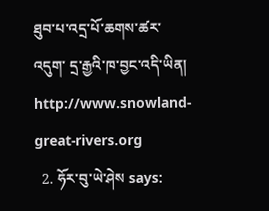ཐུབ་པ་འདྲ་པོ་ཆགས་ཚར་འདུག་ དྲ་རྒྱའི་ཁ་བྱང་འདི་ཡིན། http://www.snowland-great-rivers.org
  2. ཧོར་བུ་ཡེ་ཤེས says: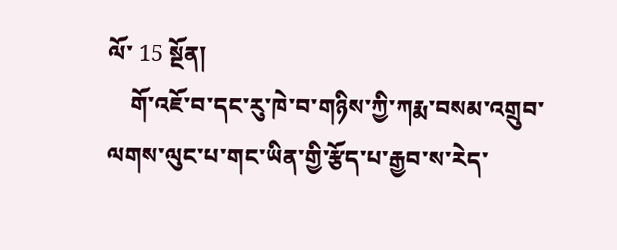ལོ་ 15 སྔོན།
    གོ་འཇོ་བ་དང་རུ་ཁེ་བ་གཉིས་ཀྱི་ཀརྨ་བསམ་འགྲུབ་ལགས་ལུང་པ་གང་ཡིན་གྱི་རྩོད་པ་རྒྱབ་ས་རེད་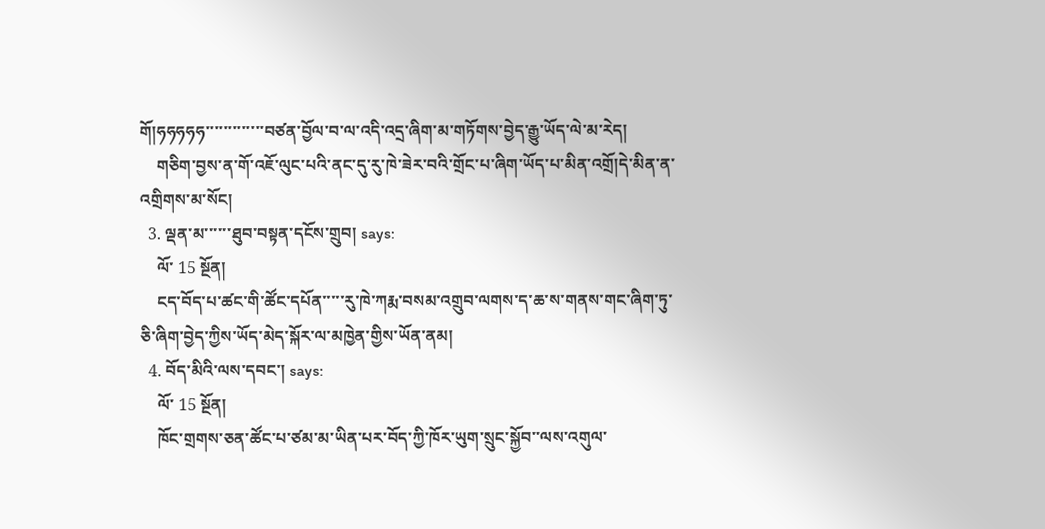གོ།ཧཧཧཧཧ་་་་་་་་་་་་་བཙན་བྱོལ་བ་ལ་འདི་འདྲ་ཞིག་མ་གཏོགས་བྱེད་རྒྱུ་ཡོད་ལེ་མ་རེད།
    གཅིག་བྱས་ན་གོ་འཇོ་ལུང་པའི་ནང་དུ་རུ་ཁེ་ཟེར་བའི་གྲོང་པ་ཞིག་ཡོད་པ་མིན་འགྲོ།དེ་མིན་ན་འགྲིགས་མ་སོང།
  3. ལྡན་མ་་་་་་ཐུབ་བསྟན་དངོས་གྲུབ། says:
    ལོ་ 15 སྔོན།
    ངད་བོད་པ་ཚང་གི་ཚོང་དཔོན་་་་་རུ་ཁེ་ཀརྨ་བསམ་འགྲུབ་ལགས་ད་ཆ་ས་གནས་གང་ཞིག་ཏུ་ཅི་ཞིག་བྱེད་ཀྱིས་ཡོད་མེད་སྐོར་ལ་མཁྱེན་གྱིས་ཡོན་ནམ།
  4. བོད་མིའི་ལས་དབང་། says:
    ལོ་ 15 སྔོན།
    ཁོང་གྲགས་ཅན་ཚོང་པ་ཙམ་མ་ཡིན་པར་བོད་ཀྱི་ཁོར་ཡུག་སྲུང་སྐྱོབ་་ལས་འགུལ་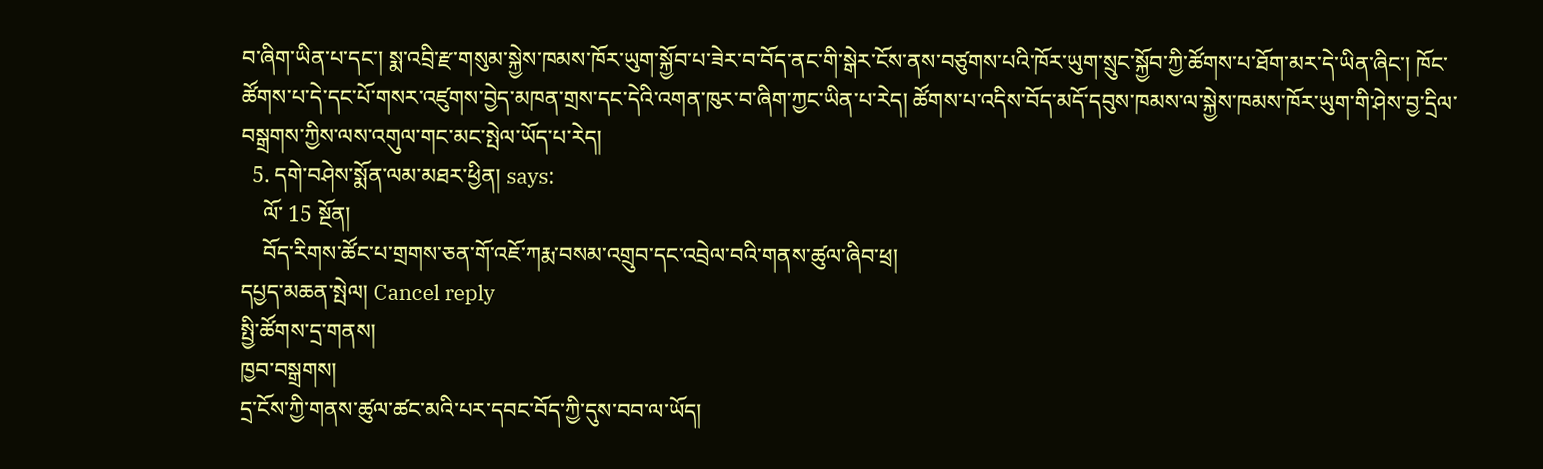བ་ཞིག་ཡིན་པ་དང་། སྨ་འབྲི་རྫ་གསུམ་སྐྱེས་ཁམས་ཁོར་ཡུག་སྐྱོབ་པ་ཟེར་བ་བོད་ནང་གི་སྒེར་ངོས་ནས་བཙུགས་པའི་ཁོར་ཡུག་སྲུང་སྐྱོབ་ཀྱི་ཚོགས་པ་ཐོག་མར་དེ་ཡིན་ཞིང་། ཁོང་ཚོགས་པ་དེ་དང་པོ་གསར་འཛུགས་བྱེད་མཁན་གྲས་དང་དེའི་འགན་ཁུར་བ་ཞིག་ཀྱང་ཡིན་པ་རེད། ཚོགས་པ་འདིས་བོད་མདོ་དབུས་ཁམས་ལ་སྐྱེས་ཁམས་ཁོར་ཡུག་གི་ཤེས་བྱ་དྲིལ་བསྒྲགས་ཀྱིས་ལས་འགུལ་གང་མང་སྤེལ་ཡོད་པ་རེད།
  5. དགེ་བཤེས་སྨོན་ལམ་མཐར་ཕྱིན། says:
    ལོ་ 15 སྔོན།
    བོད་རིགས་ཚོང་པ་གྲགས་ཅན་གོ་འཇོ་ཀརྨ་བསམ་འགྲུབ་དང་འབྲེལ་བའི་གནས་ཚུལ་ཞིབ་ཕྲ།
དཔྱད་མཆན་སྤེལ། Cancel reply
སྤྱི་ཚོགས་དྲ་གནས།
ཁྱབ་བསྒྲགས།
དྲ་ངོས་ཀྱི་གནས་ཚུལ་ཚང་མའི་པར་དབང་བོད་ཀྱི་དུས་བབ་ལ་ཡོད།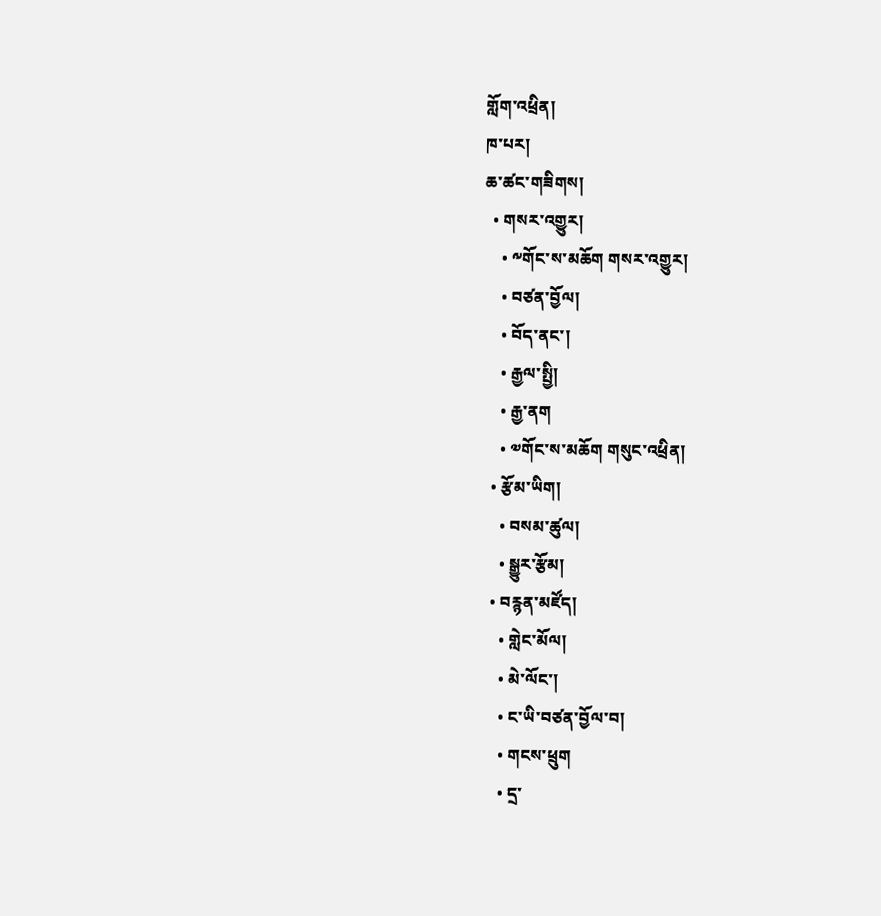གློག་འཕྲིན།
ཁ་པར།
ཆ་ཚང་གཟིགས།
  • གསར་འགྱུར།
    • ༸གོང་ས་མཆོག གསར་འགྱུར།
    • བཙན་བྱོལ།
    • བོད་ནང་།
    • རྒྱལ་སྤྱི།
    • རྒྱ་ནག
    • ༧གོང་ས་མཆོག གསུང་འཕྲིན།
  • རྩོམ་ཡིག།
    • བསམ་ཚུལ།
    • སྒྱུར་རྩོམ།
  • བརྙན་མཛོད།
    • གླེང་མོལ།
    • མེ་ལོང་།
    • ང་ཡི་བཙན་བྱོལ་བ།
    • གངས་ཕྲུག
    • དྲ་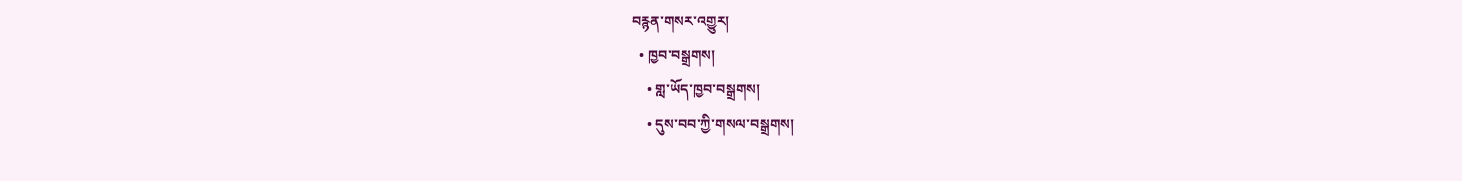བརྙན་གསར་འགྱུར།
  • ཁྱབ་བསྒྲགས།
    • གླ་ཡོད་ཁྱབ་བསྒྲགས།
    • དུས་བབ་ཀྱི་གསལ་བསྒྲགས།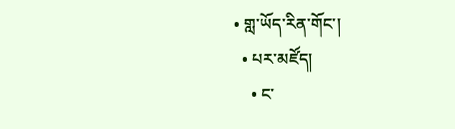• གླ་ཡོད་རིན་གོང་།
  • པར་མཛོད།
    • ང་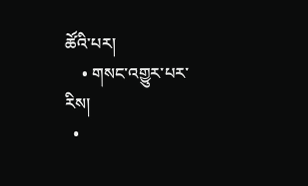ཚོའི་པར།
    • གསང་འགྱུར་པར་རིས།
  •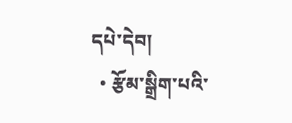དཔེ་དེབ།
  • རྩོམ་སྒྲིག་པའི་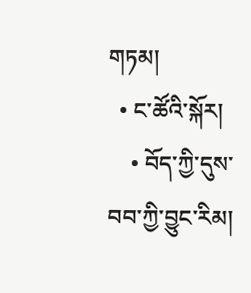གཏམ།
  • ང་ཚོའི་སྐོར།
    • བོད་ཀྱི་དུས་བབ་ཀྱི་བྱུང་རིམ།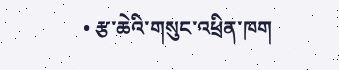• རྩ་ཆེའི་གསུང་འཕྲིན་ཁག